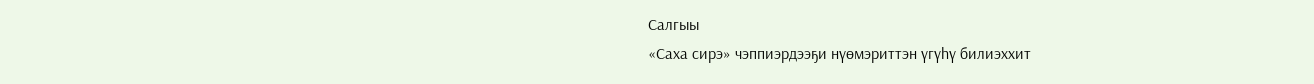Салгыы
«Саха сирэ» чэппиэрдээҕи нүөмэриттэн үгүһү билиэххит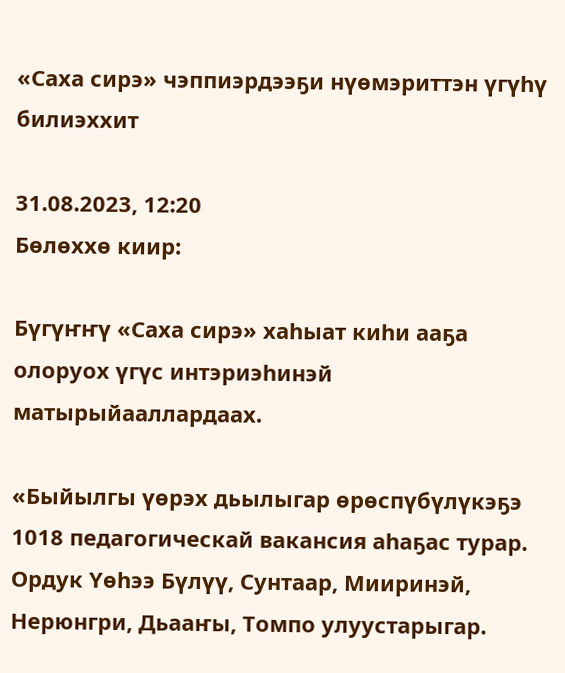«Саха сирэ» чэппиэрдээҕи нүөмэриттэн үгүһү билиэххит

31.08.2023, 12:20
Бөлөххө киир:

Бүгүҥҥү «Саха сирэ» хаһыат киһи ааҕа олоруох үгүс интэриэһинэй матырыйааллардаах.

«Быйылгы үөрэх дьылыгар өрөспүбүлүкэҕэ 1018 педагогическай вакансия аһаҕас турар. Ордук Үөһээ Бүлүү, Сунтаар, Мииринэй, Нерюнгри, Дьааҥы, Томпо улуустарыгар.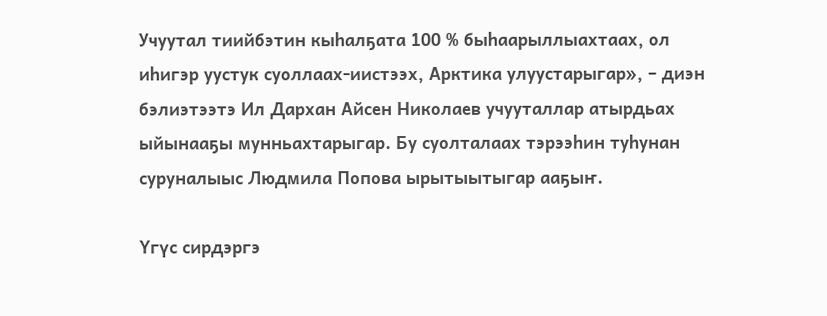Учуутал тиийбэтин кыһалҕата 100 % быһаарыллыахтаах, ол иһигэр уустук суоллаах-иистээх, Арктика улуустарыгар», – диэн бэлиэтээтэ Ил Дархан Айсен Николаев учууталлар атырдьах ыйынааҕы мунньахтарыгар. Бу суолталаах тэрээһин туһунан суруналыыс Людмила Попова ырытыытыгар ааҕыҥ.

Үгүс сирдэргэ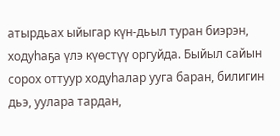атырдьах ыйыгар күн-дьыл туран биэрэн, ходуһаҕа үлэ күөстүү оргуйда. Быйыл сайын сорох оттуур ходуһалар ууга баран, билигин дьэ, уулара тардан,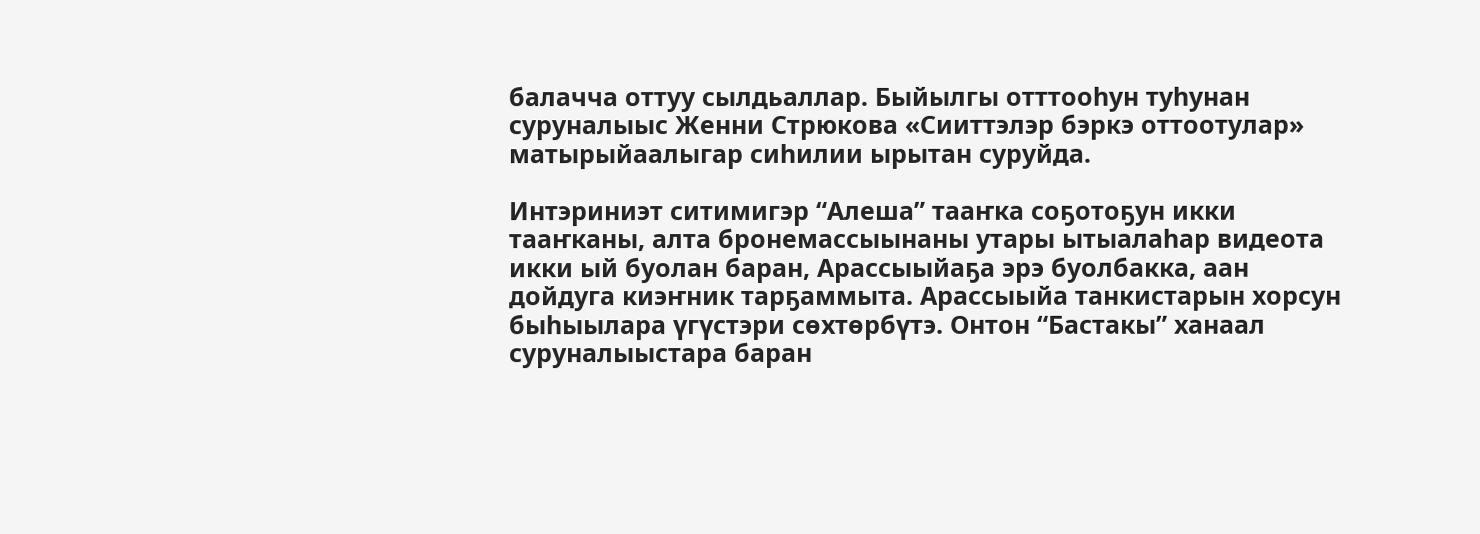балачча оттуу сылдьаллар. Быйылгы отттооһун туһунан суруналыыс Женни Стрюкова «Сииттэлэр бэркэ оттоотулар» матырыйаалыгар сиһилии ырытан суруйда.

Интэриниэт ситимигэр “Алеша” тааҥка соҕотоҕун икки тааҥканы, алта бронемассыынаны утары ытыалаһар видеота икки ый буолан баран, Арассыыйаҕа эрэ буолбакка, аан дойдуга киэҥник тарҕаммыта. Арассыыйа танкистарын хорсун быһыылара үгүстэри сөхтөрбүтэ. Онтон “Бастакы” ханаал суруналыыстара баран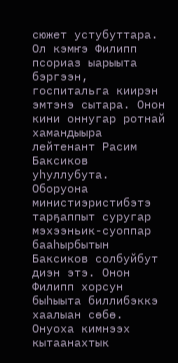сюжет устубуттара. Ол кэмҥэ Филипп псориаз ыарыыта бэргээн, госпитальга киирэн эмтэнэ сытара. Онон кини оннугар ротнай хамандыыра лейтенант Расим Баксиков уһуллубута. Оборуона министиэристибэтэ тарҕаппыт суругар мэхээньик-суоппар бааһырбытын Баксиков солбуйбут диэн этэ. Онон Филипп хорсун быһыыта биллибэккэ хаалыан сөбө. Онуоха кимнээх кытаанахтык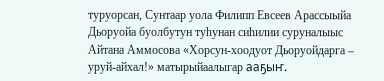туруорсан, Сунтаар уола Филипп Евсеев Арассыыйа Дьоруойа буолбутун туһунан сиһилии суруналыыс Айтана Аммосова «Хорсун-хоодуот Дьоруойдарга – уруй-айхал!» матырыйаалыгар ааҕыҥ.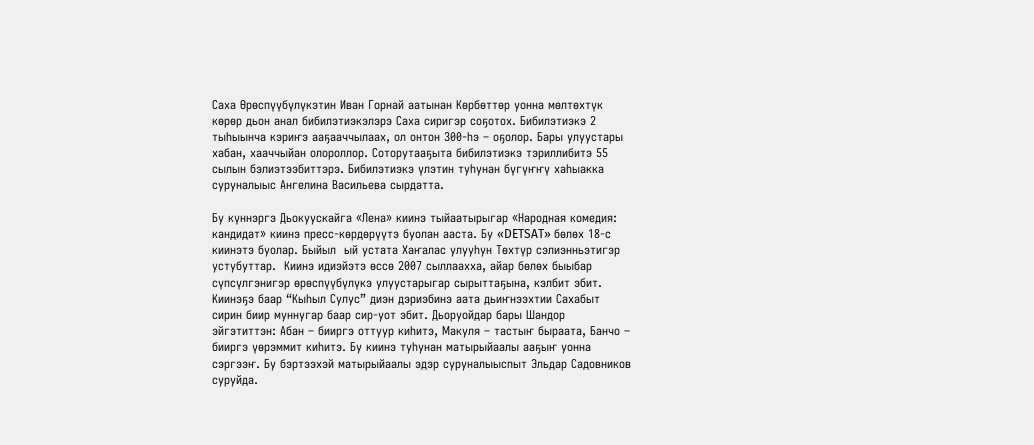Саха Өрөспүүбүлүкэтин Иван Горнай аатынан Көрбөттөр уонна мөлтөхтүк көрөр дьон анал бибилэтиэкэлэрэ Саха сиригэр соҕотох. Бибилэтиэкэ 2 тыһыынча кэриҥэ ааҕааччылаах, ол онтон 300-һэ – оҕолор. Бары улуустары хабан, хааччыйан олороллор. Соторутааҕыта бибилэтиэкэ тэриллибитэ 55 сылын бэлиэтээбиттэрэ. Бибилэтиэкэ үлэтин туһунан бүгүҥҥү хаһыакка суруналыыс Ангелина Васильева сырдатта.

Бу күннэргэ Дьокуускайга «Лена» киинэ тыйаатырыгар «Народная комедия: кандидат» киинэ пресс-көрдөрүүтэ буолан ааста. Бу «DETSAT» бөлөх 18-с киинэтэ буолар. Быйыл  ый устата Хаҥалас улууһун Төхтүр сэлиэнньэтигэр устубуттар.  Киинэ идиэйэтэ өссө 2007 сыллаахха, айар бөлөх быыбар сүпсүлгэнигэр өрөспүүбүлүкэ улуустарыгар сырыттаҕына, кэлбит эбит.  Киинэҕэ баар “Кыһыл Сулус” диэн дэриэбинэ аата дьиҥнээхтии Сахабыт сирин биир муннугар баар сир-уот эбит. Дьоруойдар бары Шандор эйгэтиттэн: Абан – бииргэ оттуур киһитэ, Макуля – тастыҥ быраата, Банчо – бииргэ үөрэммит киһитэ. Бу киинэ туһунан матырыйаалы ааҕыҥ уонна сэргээҥ. Бу бэртээхэй матырыйаалы эдэр суруналыыспыт Эльдар Садовников суруйда.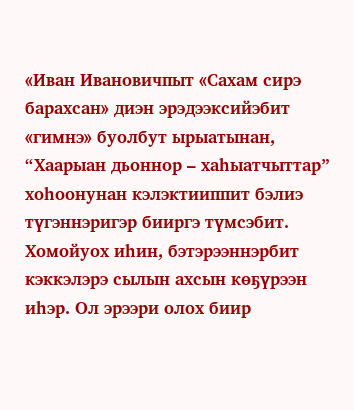«Иван Ивановичпыт «Сахам сирэ барахсан» диэн эрэдээксийэбит «гимнэ» буолбут ырыатынан, “Хаарыан дьоннор – хаһыатчыттар” хоһоонунан кэлэктииппит бэлиэ түгэннэригэр бииргэ түмсэбит. Хомойуох иһин, бэтэрээннэрбит кэккэлэрэ сылын ахсын көҕүрээн иһэр. Ол эрээри олох биир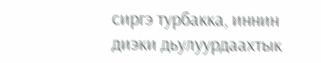сиргэ турбакка, иннин диэки дьулуурдаахтык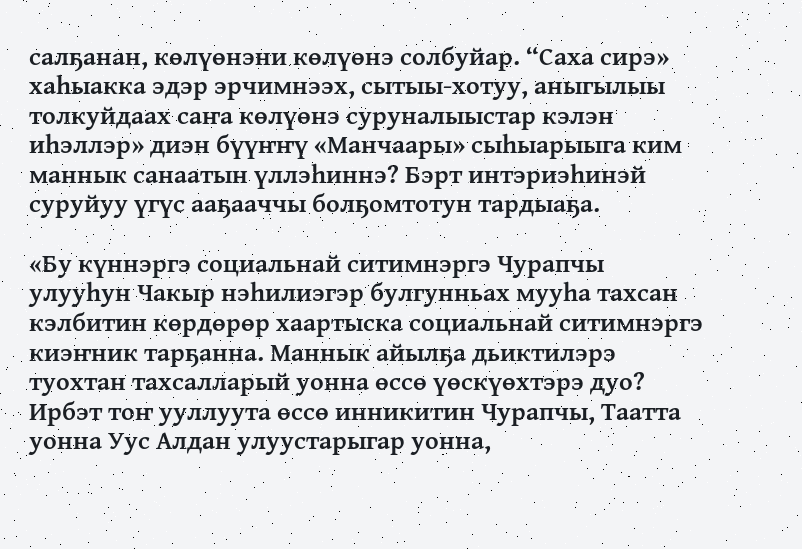салҕанан, көлүөнэни көлүөнэ солбуйар. “Саха сирэ» хаһыакка эдэр эрчимнээх, сытыы-хотуу, аныгылыы толкуйдаах саҥа көлүөнэ суруналыыстар кэлэн иһэллэр» диэн бүүҥҥү «Манчаары» сыһыарыыга ким маннык санаатын үллэһиннэ? Бэрт интэриэһинэй суруйуу үгүс ааҕааччы болҕомтотун тардыаҕа.

«Бу күннэргэ социальнай ситимнэргэ Чурапчы улууһун Чакыр нэһилиэгэр булгунньах мууһа тахсан кэлбитин көрдөрөр хаартыска социальнай ситимнэргэ киэҥник тарҕанна. Маннык айылҕа дьиктилэрэ туохтан тахсалларый уонна өссө үөскүөхтэрэ дуо?   Ирбэт тоҥ ууллуута өссө инникитин Чурапчы, Таатта уонна Уус Алдан улуустарыгар уонна,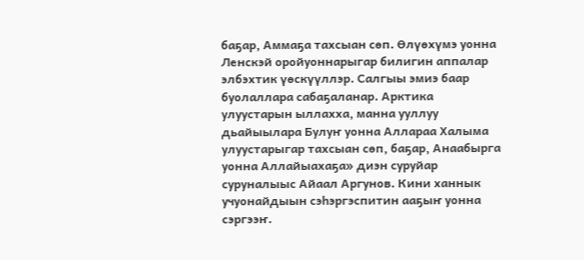баҕар, Аммаҕа тахсыан сөп. Өлүөхүмэ уонна Ленскэй оройуоннарыгар билигин аппалар элбэхтик үөскүүллэр. Салгыы эмиэ баар буолаллара сабаҕаланар. Арктика улуустарын ыллахха, манна ууллуу дьайыылара Булуҥ уонна Аллараа Халыма улуустарыгар тахсыан сөп, баҕар, Анаабырга уонна Аллайыахаҕа» диэн суруйар суруналыыс Айаал Аргунов. Кини ханнык учуонайдыын сэһэргэспитин ааҕыҥ уонна сэргээҥ.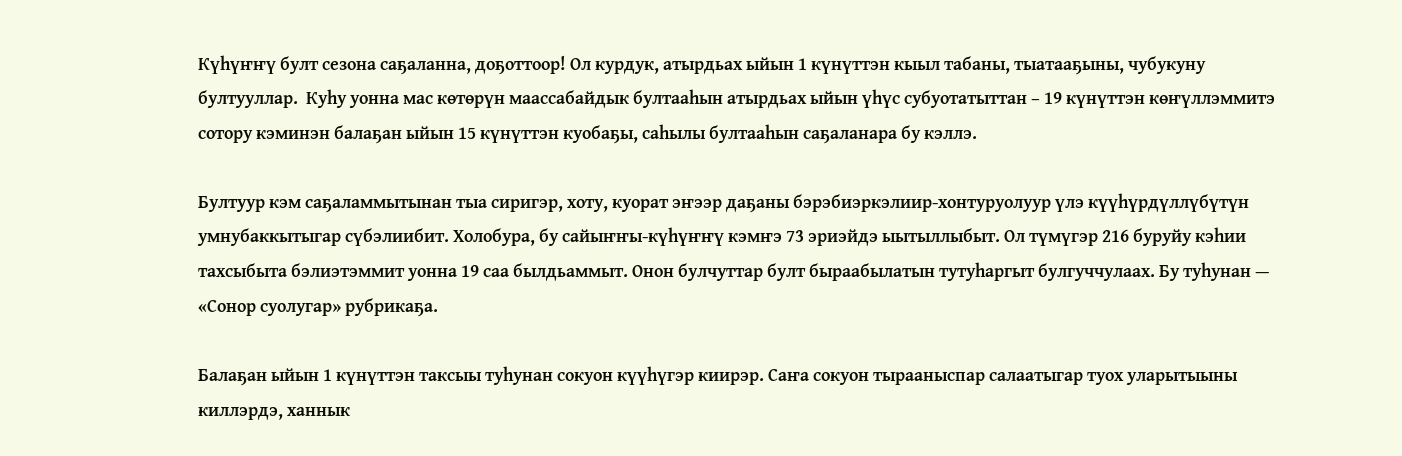Күһүҥҥү булт сезона саҕаланна, доҕоттоор! Ол курдук, атырдьах ыйын 1 күнүттэн кыыл табаны, тыатааҕыны, чубукуну бултууллар.  Куһу уонна мас көтөрүн маассабайдык бултааһын атырдьах ыйын үһүс субуотатыттан – 19 күнүттэн көҥүллэммитэ сотору кэминэн балаҕан ыйын 15 күнүттэн куобаҕы, саһылы бултааһын саҕаланара бу кэллэ.

Бултуур кэм саҕаламмытынан тыа сиригэр, хоту, куорат эҥээр даҕаны бэрэбиэркэлиир-хонтуруолуур үлэ күүһүрдүллүбүтүн умнубаккытыгар сүбэлиибит. Холобура, бу сайыҥҥы-күһүҥҥү кэмҥэ 73 эриэйдэ ыытыллыбыт. Ол түмүгэр 216 буруйу кэһии тахсыбыта бэлиэтэммит уонна 19 саа былдьаммыт. Онон булчуттар булт быраабылатын тутуһаргыт булгуччулаах. Бу туһунан — «Сонор суолугар» рубрикаҕа.

Балаҕан ыйын 1 күнүттэн таксыы туһунан сокуон күүһүгэр киирэр. Саҥа сокуон тырааныспар салаатыгар туох уларытыыны киллэрдэ, ханнык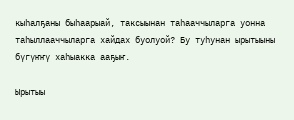кыһалҕаны быһаарыай, таксыынан таһааччыларга уонна таһыллааччыларга хайдах буолуой? Бу туһунан ырытыыны бүгүҥҥү хаһыакка ааҕыҥ.

Ырытыы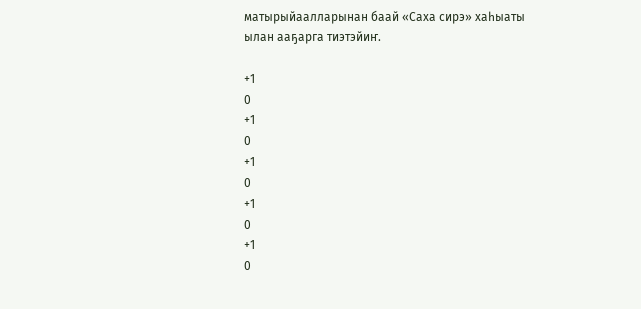матырыйаалларынан баай «Саха сирэ» хаһыаты ылан ааҕарга тиэтэйиҥ.

+1
0
+1
0
+1
0
+1
0
+1
0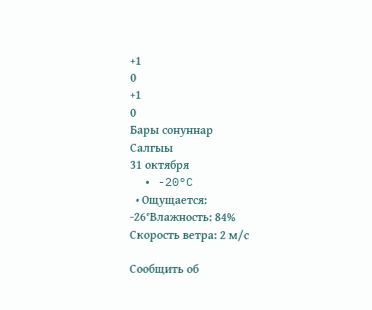+1
0
+1
0
Бары сонуннар
Салгыы
31 октября
  • -20°C
  • Ощущается: -26°Влажность: 84% Скорость ветра: 2 м/с

Сообщить об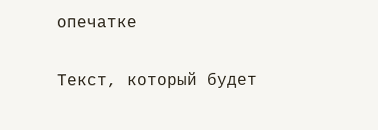опечатке

Текст, который будет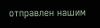отправлен нашим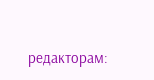редакторам: